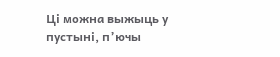Ці можна выжыць у пустыні, п’ючы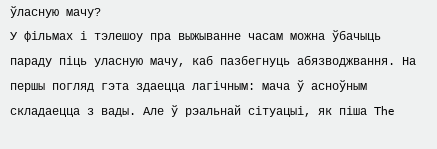ўласную мачу?
У фільмах і тэлешоу пра выжыванне часам можна ўбачыць параду піць уласную мачу, каб пазбегнуць абязводжвання. На першы погляд гэта здаецца лагічным: мача ў асноўным складаецца з вады. Але ў рэальнай сітуацыі, як піша The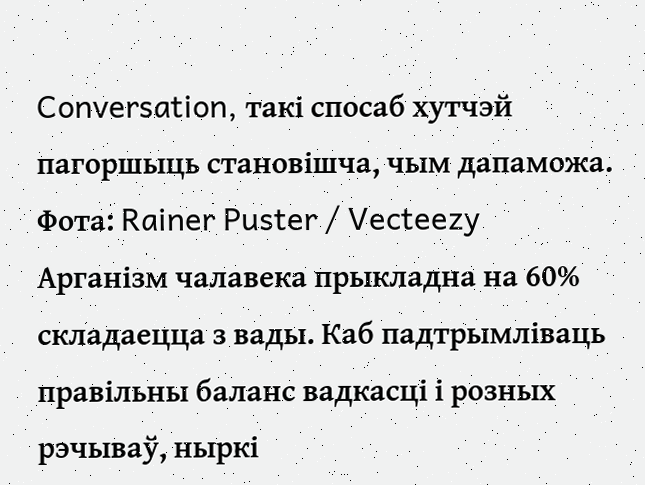Conversation, такі спосаб хутчэй пагоршыць становішча, чым дапаможа.
Фота: Rainer Puster / Vecteezy
Арганізм чалавека прыкладна на 60% складаецца з вады. Каб падтрымліваць правільны баланс вадкасці і розных рэчываў, ныркі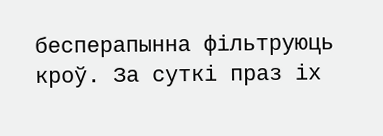бесперапынна фільтруюць кроў. За суткі праз іх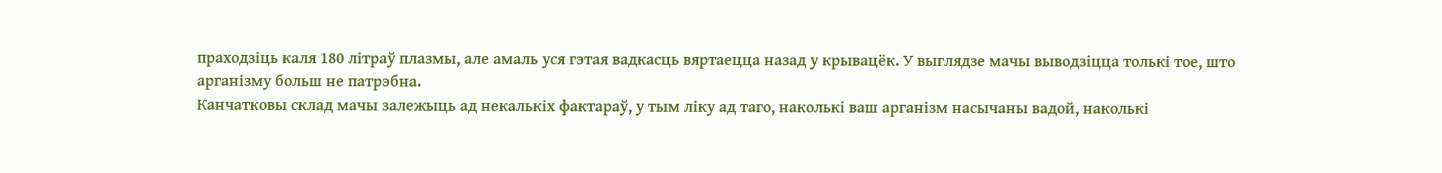праходзіць каля 180 літраў плазмы, але амаль уся гэтая вадкасць вяртаецца назад у крывацёк. У выглядзе мачы выводзіцца толькі тое, што арганізму больш не патрэбна.
Канчатковы склад мачы залежыць ад некалькіх фактараў, у тым ліку ад таго, наколькі ваш арганізм насычаны вадой, наколькі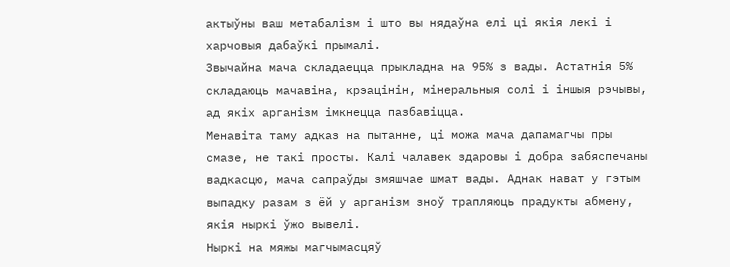актыўны ваш метабалізм і што вы нядаўна елі ці якія лекі і харчовыя дабаўкі прымалі.
Звычайна мача складаецца прыкладна на 95% з вады. Астатнія 5% складаюць мачавіна, крэацінін, мінеральныя солі і іншыя рэчывы, ад якіх арганізм імкнецца пазбавіцца.
Менавіта таму адказ на пытанне, ці можа мача дапамагчы пры смазе, не такі просты. Калі чалавек здаровы і добра забяспечаны вадкасцю, мача сапраўды змяшчае шмат вады. Аднак нават у гэтым выпадку разам з ёй у арганізм зноў трапляюць прадукты абмену, якія ныркі ўжо вывелі.
Ныркі на мяжы магчымасцяў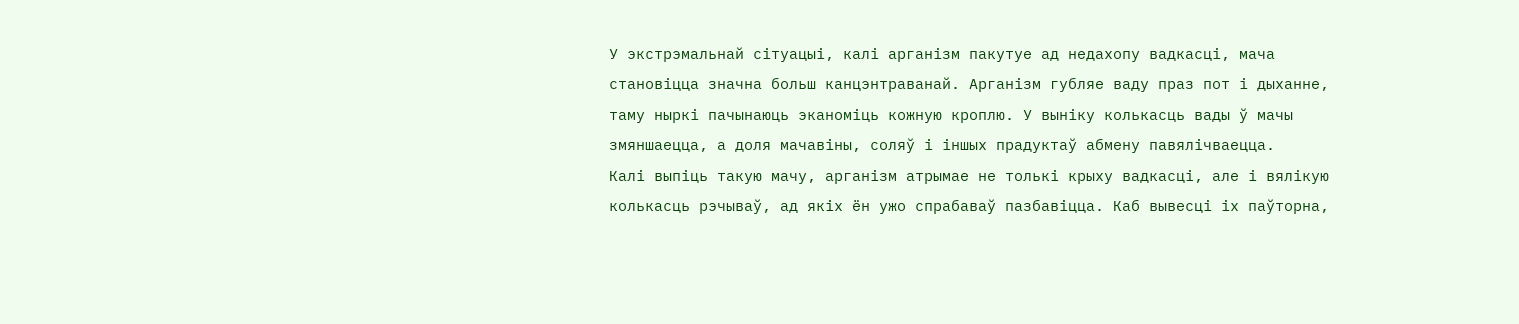У экстрэмальнай сітуацыі, калі арганізм пакутуе ад недахопу вадкасці, мача становіцца значна больш канцэнтраванай. Арганізм губляе ваду праз пот і дыханне, таму ныркі пачынаюць эканоміць кожную кроплю. У выніку колькасць вады ў мачы змяншаецца, а доля мачавіны, соляў і іншых прадуктаў абмену павялічваецца.
Калі выпіць такую мачу, арганізм атрымае не толькі крыху вадкасці, але і вялікую колькасць рэчываў, ад якіх ён ужо спрабаваў пазбавіцца. Каб вывесці іх паўторна,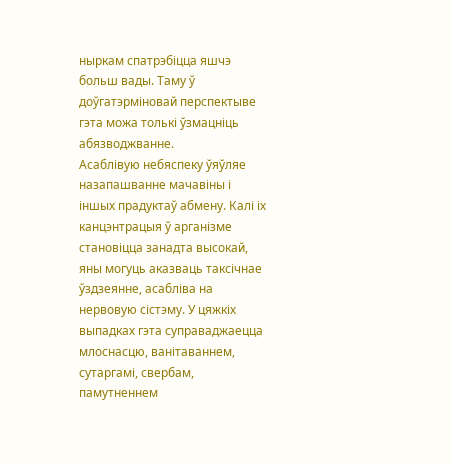ныркам спатрэбіцца яшчэ больш вады. Таму ў доўгатэрміновай перспектыве гэта можа толькі ўзмацніць абязводжванне.
Асаблівую небяспеку ўяўляе назапашванне мачавіны і іншых прадуктаў абмену. Калі іх канцэнтрацыя ў арганізме становіцца занадта высокай, яны могуць аказваць таксічнае ўздзеянне, асабліва на нервовую сістэму. У цяжкіх выпадках гэта суправаджаецца млоснасцю, ванітаваннем, сутаргамі, свербам, памутненнем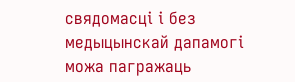свядомасці і без медыцынскай дапамогі можа пагражаць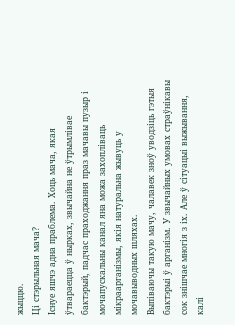жыццю.
Ці стэрыльная мача?
Існуе яшчэ адна праблема. Хоць мача, якая ўтвараецца ў нырках, звычайна не ўтрымлівае бактэрый, падчас праходжання праз мачавы пузыр і мочапускальны канал яна можа захопліваць мікраарганізмы, якія натуральна жывуць у мочавыводных шляхах.
Выпіваючы такую мачу, чалавек зноў уводзіць гэтыя бактэрыі ў арганізм. У звычайных умовах страўнікавы сок знішчае многія з іх. Але ў сітуацыі выжывання, калі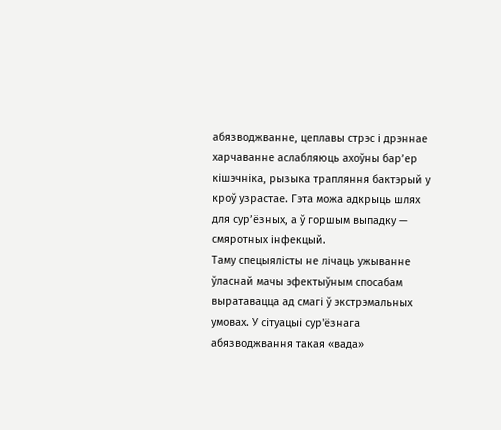абязводжванне, цеплавы стрэс і дрэннае харчаванне аслабляюць ахоўны бар’ер кішэчніка, рызыка трапляння бактэрый у кроў узрастае. Гэта можа адкрыць шлях для сур’ёзных, а ў горшым выпадку — смяротных інфекцый.
Таму спецыялісты не лічаць ужыванне ўласнай мачы эфектыўным спосабам выратавацца ад смагі ў экстрэмальных умовах. У сітуацыі сур'ёзнага абязводжвання такая «вада»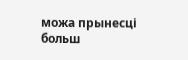можа прынесці больш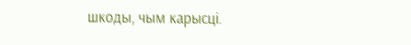шкоды, чым карысці.